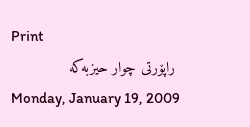Print
 راپۆرتی‌ چوار حیزبه‌كه‌
Monday, January 19, 2009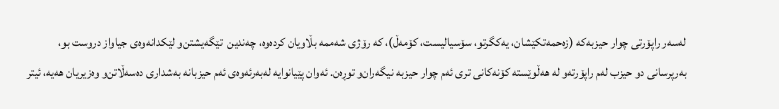له‌سه‌ر راپۆرتی‌ چوار حیزبه‌كه‌ (زه‌حمه‌تكێشان، یه‌كگرتو، سۆسیالیست، كۆمه‌ڵ‌)، كه‌ رۆژی‌ شه‌ممه‌ بڵاویان كرده‌وه‌، چه‌ندین  تێگه‌یشتن‌و لێكدانه‌وه‌ی‌ جیاواز دروست بو، به‌رپرسانی‌ دو حیزب له‌م راپۆرته‌و له‌ هه‌ڵوێسته‌ كۆنه‌كانی‌ تری‌ ئه‌م چوار حیزبه‌ نیگه‌ران‌و توڕه‌ن. ئه‌وان پێیانوایه‌ له‌به‌رئه‌وه‌ی‌ ئه‌م حیزبانه‌ به‌شداری‌ ده‌سه‌ڵاتن‌و وه‌زیریان هه‌یه‌، ئیتر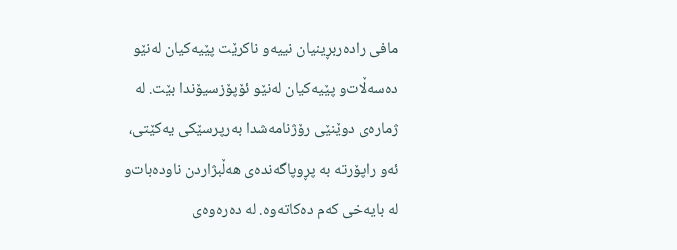مافی‌ راده‌ربڕینیان نییه‌و ناكرێت پێیه‌كیان له‌نێو ده‌سه‌ڵات‌و پێیه‌كیان له‌نێو ئۆپۆزسیۆندا بێت. له‌ ژماره‌ی‌ دوێنێی‌ رۆژنامه‌شدا به‌رپرسێكی‌ یه‌كێتی‌، ئه‌و راپۆرته‌ به‌ پڕوپاگه‌نده‌ی‌ هه‌ڵبژاردن ناوده‌بات‌و له‌ بایه‌خی‌ كه‌م ده‌كاته‌وه‌. له‌ ده‌ره‌وه‌ی‌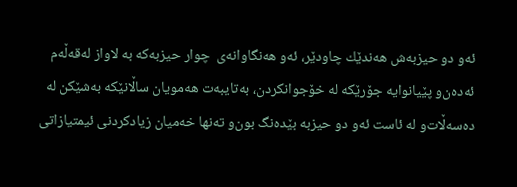ئه‌و دو حیزبه‌ش هه‌ندێك چاودێر، ئه‌و هه‌نگاوانه‌ی‌  چوار حیزبه‌كه‌ به‌ لاواز له‌قه‌ڵه‌م ئه‌ده‌ن‌و پێیانوایه‌ جۆرێكه‌ له‌ خۆجوانكردن، به‌تایبه‌ت هه‌مویان ساڵانێكه‌ به‌شێكن له‌ ده‌سه‌ڵات‌و له‌ ئاست ئه‌و دو حیزبه‌ بێده‌نگ بون‌و ته‌نها خه‌میان زیادكردنی‌ ئیمتیازاتی‌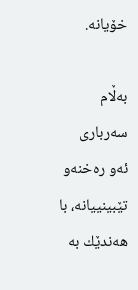خۆیانه‌.

به‌ڵام سه‌رباری‌ ئه‌و ره‌خنه‌و تێبینییانه‌، با هه‌ندێك به‌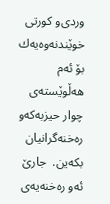وردی‌‌و كورتی‌ خوێندنه‌وه‌یه‌ك بۆ ئه‌م هه‌ڵوێسته‌ی‌ چوار حیزبه‌كه‌و ره‌خنه‌گرانیان بكه‌ین.  جارێ‌ ئه‌و ره‌خنه‌یه‌ی‌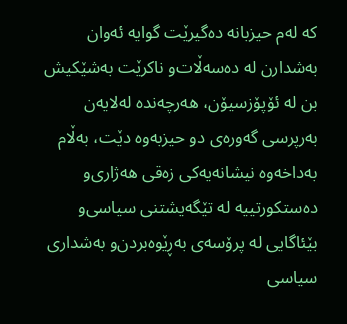كه‌ له‌م حیزبانه‌ ده‌گیرێت گوایه‌ ئه‌وان به‌شدارن له‌ ده‌سه‌ڵات‌و ناكرێت به‌شێكیش بن له‌ ئۆپۆزسیۆن، هه‌رچه‌نده‌ له‌لایه‌ن به‌رپرسی‌ گه‌وره‌ی‌ دو حیزبه‌وه‌ دێت، به‌ڵام به‌داخه‌وه‌ نیشانه‌یه‌كی‌ زه‌قی‌ هه‌ژاری‌‌و ده‌ستكورتییه‌ له‌ تێگه‌یشتنی‌ سیاسی‌و بێئاگایی‌ له‌ پرۆسه‌ی‌ به‌ڕێوه‌بردن‌و به‌شداری‌ سیاسی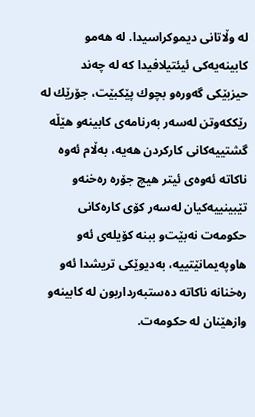له‌ وڵاتانی‌ دیموكراسیدا. له‌ هه‌مو كابینه‌یه‌كی‌ ئیئتیلافیدا كه‌ له‌ چه‌ند حیزبێكی‌ گه‌وره‌و بچوك پێكبێت، جۆرێك له‌ رێككه‌وتن له‌سه‌ر به‌رنامه‌ی‌ كابینه‌و هێڵه‌ گشتییه‌كانی‌ كاركردن هه‌یه‌، به‌ڵام ئه‌وه‌ ناكاته‌ ئه‌وه‌ی‌ ئیتر هیچ جۆره‌ ره‌خنه‌و تێبینییه‌كیان له‌سه‌ر كۆی‌ كاره‌كانی‌ حكومه‌ت نه‌بێت‌و ببنه‌ كۆیله‌ی‌ ئه‌و هاوپه‌یمانێتییه‌، به‌دیوێكی‌ تریشدا ئه‌و ره‌خنانه‌ ناكاته‌ ده‌ستبه‌رداربون له‌ كابینه‌و وازهێنان له‌ حكومه‌ت.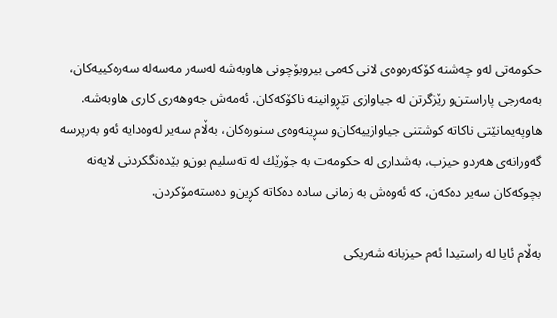حكومه‌تی‌ له‌و چه‌شنه‌ كۆكه‌ره‌وه‌ی‌ لانی‌ كه‌می‌ بیروبۆچونی‌ هاوبه‌شه‌ له‌سه‌ر مه‌سه‌له‌ سه‌ره‌كییه‌كان، به‌مه‌رجی‌ پاراستن‌و رێزگرتن له‌ جیاوازی‌ تێڕوانینه‌ ناكۆكه‌كان. ئه‌مه‌ش جه‌وهه‌ری‌ كاری‌ هاوبه‌شه‌. هاوپه‌یمانێتی ناكاته‌ كوشتنی‌ جیاوازییه‌كان‌و سڕینه‌وه‌ی‌ سنوره‌كان، به‌ڵام سه‌یر له‌وه‌دایه‌ ئه‌و به‌رپرسه‌ گه‌ورانه‌ی‌ هه‌ردو حیزب، به‌شداری‌ له‌ حكومه‌ت به‌ جۆرێك له‌ ته‌سلیم بون‌و بێده‌نگكردنی‌ لایه‌نه‌ بچوكه‌كان سه‌یر ده‌كه‌ن، كه‌ ئه‌وه‌ش به‌ زمانی‌ ساده‌ ده‌كاته‌ كڕین‌و ده‌سته‌مۆكردن.

به‌ڵام ئایا له‌ راستیدا ئه‌م حیزبانه‌ شه‌ریكی‌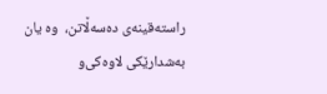راسته‌قینه‌ی‌ ده‌سه‌ڵاتن،  وه‌ یان به‌شدارێكی‌ لاوه‌كی‌‌و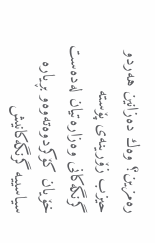ره‌مزین؟ وه‌ك ده‌زانین هه‌ردو حیزب زۆرینه‌ی‌ پۆسته‌ گرنگه‌كانی‌ وه‌زاره‌تیان له‌ده‌ست خۆیان كۆكردوه‌ته‌وه‌و بڕیاره‌ سیاسییه‌ گرنگه‌كانیش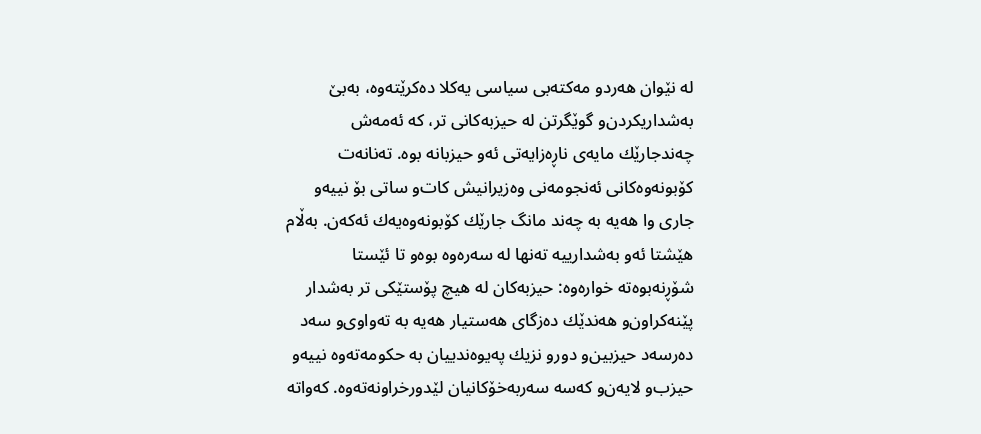له‌ نێوان هه‌ردو مه‌كته‌بی‌ سیاسی‌ یه‌كلا ده‌كرێته‌وه‌، به‌بێ‌ به‌شداریكردن‌و گوێگرتن له‌ حیزبه‌كانی‌ تر، كه‌ ئه‌مه‌ش چه‌ندجارێك مایه‌ی‌ ناڕه‌زایه‌تی‌ ئه‌و حیزبانه‌ بوه‌. ته‌نانه‌ت كۆبونه‌وه‌كانی‌ ئه‌نجومه‌نی‌ وه‌زیرانیش كات‌و ساتی‌ بۆ نییه‌و جاری‌ وا هه‌یه‌ به‌ چه‌ند مانگ جارێك كۆبونه‌وه‌یه‌ك ئه‌كه‌ن. به‌ڵام هێشتا ئه‌و به‌شدارییه‌ ته‌نها له‌ سه‌ره‌وه‌ بوه‌و تا ئێستا شۆڕنه‌بوه‌ته‌ خواره‌وه‌: حیزبه‌كان له‌ هیچ پۆستێكی‌ تر به‌شدار پێنه‌كراون‌و هه‌ندێك ده‌زگای‌ هه‌ستیار هه‌یه‌ به‌ ته‌واوی‌‌و سه‌د ده‌رسه‌د حیزبین‌و دورو نزیك په‌یوه‌ندییان به‌ حكومه‌ته‌وه‌ نییه‌و حیزب‌و لایه‌ن‌و كه‌سه‌ سه‌ربه‌خۆكانیان لێدورخراونه‌ته‌وه‌. كه‌واته‌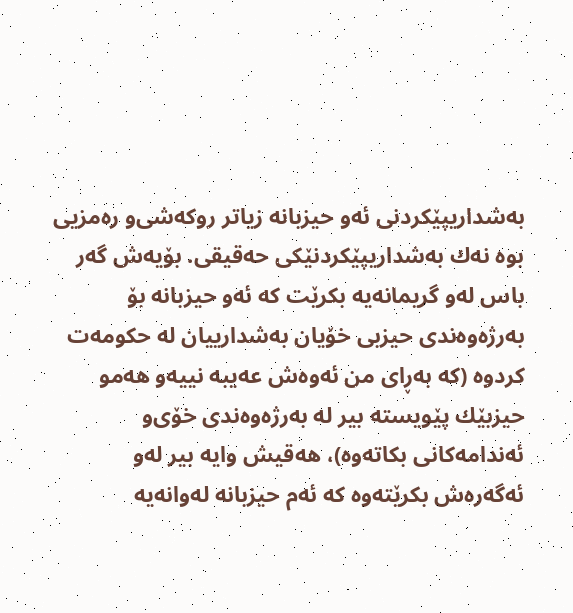به‌شداریپێكردنی‌ ئه‌و حیزبانه‌ زیاتر روكه‌شی‌‌و ره‌مزیی‌ بوه‌ نه‌ك به‌شداریپێكردنێكی‌ حه‌قیقی‌. بۆیه‌ش گه‌ر باس له‌و گریمانه‌یه‌ بكرێت كه‌ ئه‌و حیزبانه‌ بۆ به‌رژه‌وه‌ندی‌ حیزبی‌ خۆیان به‌شدارییان له‌ حكومه‌ت كردوه‌ (كه‌ به‌ڕای‌ من ئه‌وه‌ش عه‌یبه‌ نییه‌و هه‌مو حیزبێك پێویسته‌ بیر له‌ به‌رژه‌وه‌ندی‌ خۆی‌‌و ئه‌ندامه‌كانی‌ بكاته‌وه‌)، هه‌قیش وایه‌ بیر له‌و ئه‌گه‌ره‌ش بكرێته‌وه‌ كه‌ ئه‌م حیزبانه‌ له‌وانه‌یه‌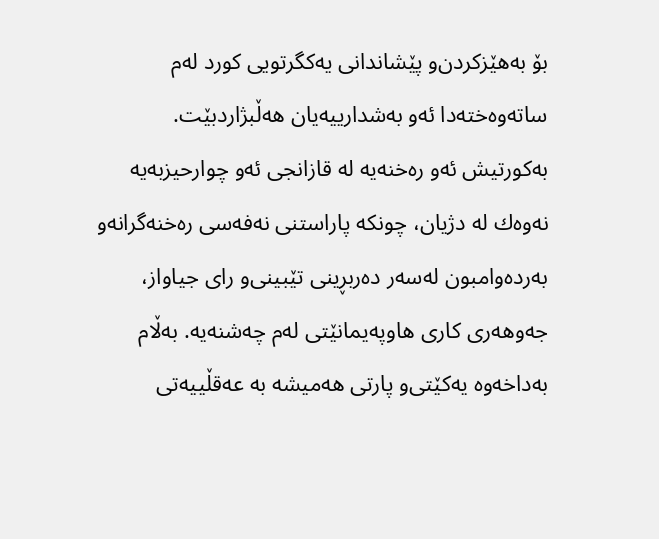بۆ به‌هێزكردن‌و پێشاندانی‌ یه‌كگرتویی‌ كورد له‌م ساته‌وه‌خته‌دا ئه‌و به‌شدارییه‌یان هه‌ڵبژاردبێت. به‌كورتیش ئه‌و ره‌خنه‌یه‌ له‌ قازانجی‌ ئه‌و چوارحیزبه‌یه‌ نه‌وه‌ك له‌ دژیان، چونكه‌ پاراستنی‌ نه‌فه‌سی‌ ره‌خنه‌گرانه‌و به‌رده‌وامبون له‌سه‌ر ده‌ربڕینی‌ تێبینی‌‌و رای‌ جیاواز، جه‌وهه‌ری‌ كاری‌ هاوپه‌یمانێتی‌ له‌م چه‌شنه‌یه‌. به‌ڵام به‌داخه‌وه‌ یه‌كێتی‌‌و پارتی‌ هه‌میشه‌ به‌ عه‌قڵییه‌تی‌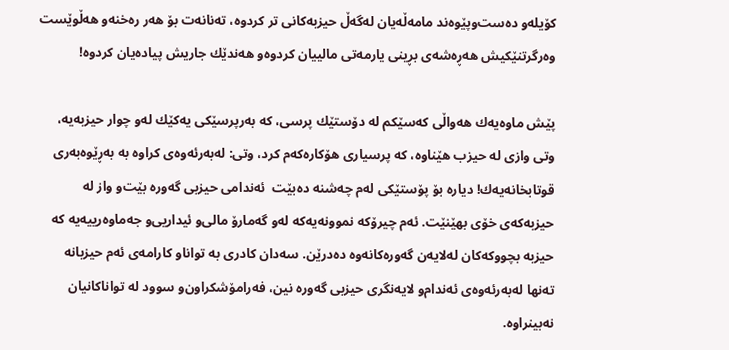كۆیله‌و ده‌ست‌وپێوه‌ند مامه‌ڵه‌یان له‌گه‌ڵ‌ حیزبه‌كانی‌ تر كردوه‌، ته‌نانه‌ت بۆ هه‌ر ره‌خنه‌و هه‌ڵوێست وه‌رگرتنێكیش هه‌ڕه‌شه‌ی‌ بڕینی‌ یارمه‌تی‌ مالییان كردوه‌و هه‌ندێك جاریش پیاده‌یان كردوه‌!

پێش ماوه‌یه‌ك هه‌واڵی‌ كه‌سێكم له‌ دۆستێك پرسی‌، كه‌ به‌رپرسێكی‌ یه‌كێك له‌و چوار حیزبه‌یه‌، وتی‌ وازی‌ له‌ حیزب هێناوه‌، كه‌ پرسیاری‌ هۆكاره‌كه‌م كرد، وتی‌: له‌به‌رئه‌وه‌ی‌ كراوه‌ به‌ به‌ڕێوه‌به‌ری‌ قوتابخانه‌یه‌ك! دیاره‌ بۆ پۆستێكی‌ له‌م چه‌شنه‌ ده‌بێت  ئه‌ندامی‌ حیزبی‌ گه‌وره‌ بێت‌و واز له‌ حیزبه‌كه‌ی‌ خۆی‌ بهێنێت. ئه‌م چیرۆكه‌ نمو‌ونه‌یه‌كه‌ له‌و گه‌مارۆ مالی‌‌و ئیداریی‌‌و جه‌ماوه‌رییه‌یه‌ كه‌ حیزبه‌ بچو‌وكه‌كان له‌لایه‌ن گه‌وره‌كانه‌وه‌ ده‌درێن. سه‌دان كادری‌ به‌ تواناو كارامه‌ی‌ ئه‌م حیزبانه‌ ته‌نها له‌به‌رئه‌وه‌ی‌ ئه‌ندام‌و لایه‌نگری‌ حیزبی‌ گه‌وره‌ نین، فه‌رامۆشكراون‌و سو‌ود له‌ تواناكانیان نه‌بینراوه‌.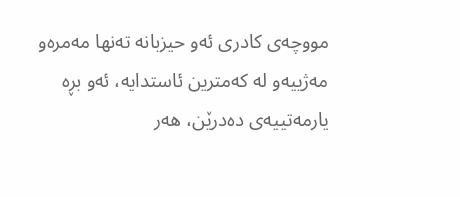مو‌وچه‌ی‌ كادری‌ ئه‌و حیزبانه‌ ته‌نها مه‌مره‌و مه‌ژییه‌و له‌ كه‌مترین ئاستدایه‌، ئه‌و بڕه‌ یارمه‌تییه‌ی‌ ده‌درێن، هه‌ر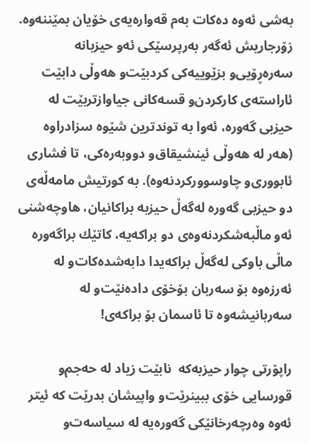به‌شی‌ ئه‌وه‌ ده‌كات به‌م قه‌واره‌یه‌ی‌ خۆیان بمێننه‌وه‌. زۆرجاریش ئه‌گه‌ر به‌رپرسێكی‌ ئه‌و حیزبانه‌ سه‌ره‌ڕۆیی‌‌و بزێوییه‌كی‌ كردبێت‌و هه‌وڵی‌ دابێت ئاراسته‌ی‌ كاركردن‌و قسه‌كانی‌ جیاوازتربێت له‌ حیزبی‌ گه‌وره‌، ئه‌وا به‌ توندترین شێوه‌ سزادراوه‌ (هه‌ر له‌ هه‌وڵی‌ ئینشیقاق‌و دو‌وبه‌ره‌كی‌، تا فشاری‌ ئابو‌وری‌‌و چاوسو‌وركردنه‌وه‌). به‌ كورتیش مامه‌ڵه‌ی‌ دو حیزبی‌ گه‌وره‌ له‌گه‌ڵ‌ حیزبه‌ براكانیان، هاوچه‌شنی‌ ئه‌و ماڵبه‌شكردنه‌وه‌ی‌ دو براكه‌یه‌، كاتێك براگه‌وره‌ ماڵی‌ باوكی‌ له‌گه‌ڵ‌ براكه‌یدا دابه‌شده‌كات‌و له‌ ئه‌رزه‌وه‌ بۆ سه‌ربان بۆخۆی‌ داده‌نێت‌و له‌ سه‌ربانیشه‌وه‌ تا ئاسمان بۆ براكه‌ی‌!

راپۆرتی‌ چوار حیزبه‌كه‌  نابێت زیاد له‌ حه‌جم‌و قورسایی‌ خۆی‌ ببینرێت‌و واپیشان بدرێت كه‌ ئیتر ئه‌وه‌ وه‌رچه‌رخانێكی‌ گه‌وره‌یه‌ له‌ سیاسه‌ت‌و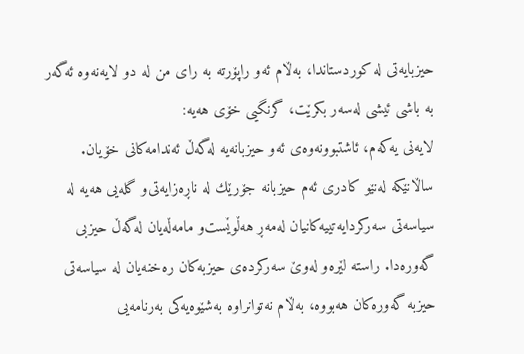حیزبایه‌تی‌ له‌ كوردستاندا، به‌ڵام ئه‌و راپۆرته‌ به‌ رای‌ من له‌ دو لایه‌نه‌وه‌ ئه‌گه‌ر به‌ باشی‌ ئیشی‌ له‌سه‌ر بكرێت، گرنگیی‌ خۆی‌ هه‌یه‌:
لایه‌نی‌ یه‌كه‌م، ئاشتبو‌ونه‌وه‌ی‌ ئه‌و حیزبانه‌یه‌ له‌گه‌ڵ‌ ئه‌ندامه‌كانی‌ خۆیان. ساڵانێكه‌ له‌نێو كادری‌ ئه‌م حیزبانه‌ جۆرێك له‌ ناڕه‌زایه‌تی‌‌و گله‌یی‌ هه‌یه‌ له‌ سیاسه‌تی‌ سه‌ركردایه‌تییه‌كانیان له‌مه‌ڕ هه‌ڵوێست‌و مامه‌ڵه‌یان له‌گه‌ڵ‌ حیزبی‌ گه‌وره‌دا. راسته‌ لێره‌و له‌وێ‌ سه‌ركرده‌ی‌ حیزبه‌كان ره‌خنه‌یان له‌ سیاسه‌تی‌ حیزبه‌ گه‌وره‌كان هه‌بو‌وه‌، به‌ڵام نه‌توانراوه‌ به‌شێوه‌یه‌كی‌ به‌رنامه‌یی‌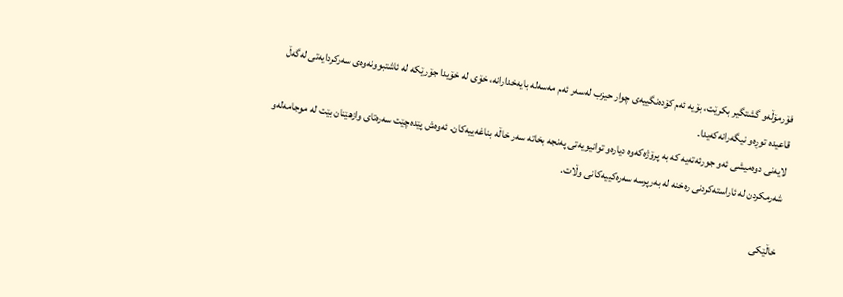فۆرمۆڵه‌و گشتگیر بكرێت، بۆیه‌ ئه‌م كۆده‌نگییه‌ی‌ چوار حیزب له‌سه‌ر ئه‌م مه‌سه‌له‌ بایه‌خدارانه‌، خۆی‌ له‌ خۆیدا جۆرێكه‌ له‌ ئاشتبو‌ونه‌وه‌ی‌ سه‌ركردایه‌تی‌ له‌گه‌ڵ‌ قاعیده‌ توڕه‌و نیگه‌رانه‌كه‌یدا.
لایه‌نی‌ دوه‌میشی‌ ئه‌و جورئه‌ته‌یه‌ كه‌ به‌ پرۆژه‌كه‌وه‌ دیاره‌و توانیویه‌تی‌ په‌نجه‌ بخاته‌ سه‌ر خاڵه‌ بناغه‌ییه‌كان. ئه‌وه‌ش پێده‌چێت سه‌ره‌تای‌ وازهێنان بێت له‌ موجامه‌له‌و شه‌رمكردن له‌ ئاراسته‌كردنی‌ ره‌خنه‌ له‌ به‌رپرسه‌ سه‌ره‌كییه‌كانی‌ وڵات.

خاڵێكی‌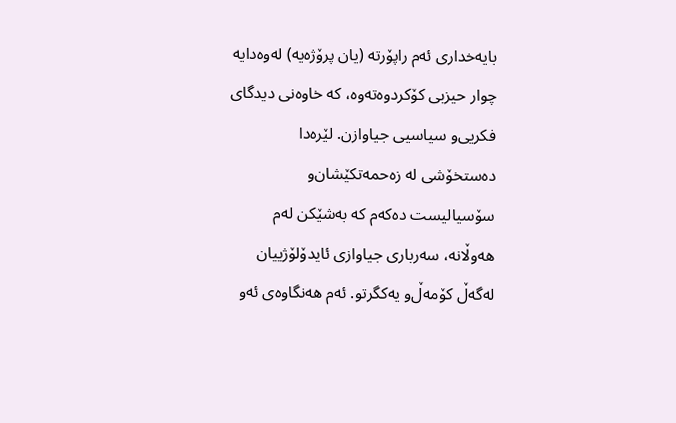بایه‌خداری‌ ئه‌م راپۆرته‌ (یان پرۆژه‌یه‌) له‌وه‌دایه‌ چوار حیزبی‌ كۆكردوه‌ته‌وه‌، كه‌ خاوه‌نی‌ دیدگای‌ فكریی‌‌و سیاسیی‌ جیاوازن. لێره‌دا ده‌ستخۆشی‌ له‌ زه‌حمه‌تكێشان‌و سۆسیالیست ده‌كه‌م كه‌ به‌شێكن له‌م هه‌وڵانه‌، سه‌رباری‌ جیاوازی‌ ئایدۆلۆژییان له‌گه‌ڵ‌ كۆمه‌ڵ‌‌و یه‌كگرتو. ئه‌م هه‌نگاوه‌ی‌ ئه‌و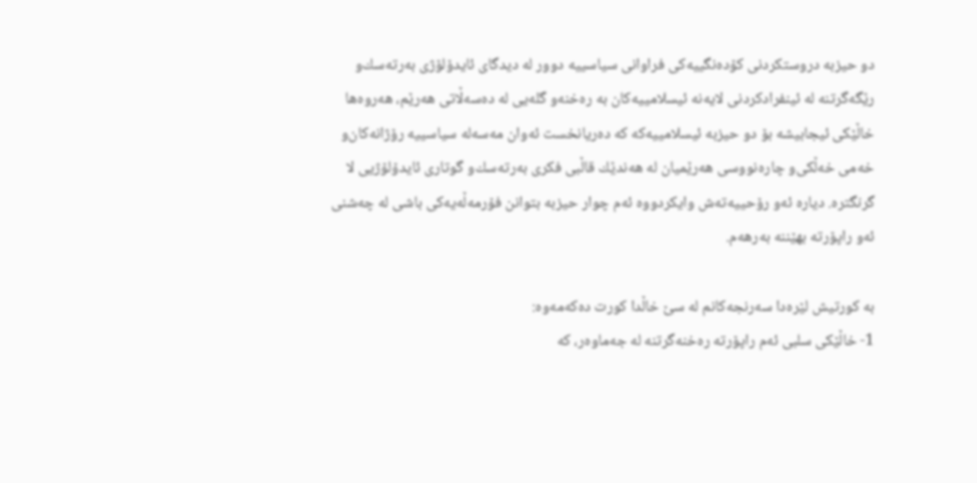دو حیزبه‌ دروستكردنی‌ كۆده‌نگییه‌كی‌ فراوانی‌ سیاسییه‌ دو‌ور له‌ دیدگای‌ ئایدۆلۆژی‌ به‌رته‌سك‌و رێگه‌گرتنه‌ له‌ ئینفرادكردنی‌ لایه‌نه‌ ئیسلامییه‌كان به‌ ره‌خنه‌و گله‌یی‌ له‌ ده‌سه‌ڵاتی‌ هه‌رێم، هه‌روه‌ها خاڵێكی‌ ئیجابیشه‌ بۆ دو حیزبه‌ ئیسلامییه‌كه‌ كه‌ ده‌ریانخست ئه‌وان مه‌سه‌له‌ سیاسییه‌ رۆژانه‌كان‌و خه‌می‌ خه‌ڵكی‌‌و چاره‌نو‌وسی‌ هه‌رێمیان له‌ هه‌ندێك قاڵبی‌ فكری‌ به‌رته‌سك‌و گوتاری‌ ئایدۆلۆژیی‌ لا گرنگتره‌. دیاره‌ ئه‌و رۆحییه‌ته‌ش وایكردو‌وه‌ ئه‌م چوار حیزبه‌ بتوانن فۆرمه‌ڵه‌یه‌كی‌ باشی‌ له‌ چه‌شنی‌ ئه‌و راپۆرته‌ بهێننه‌ به‌رهه‌م.

به‌ كورتیش لێره‌دا سه‌رنجه‌كانم له‌ سێ‌ خاڵدا كورت ده‌كه‌مه‌وه‌:
1- خاڵێكی‌ سلبی‌ ئه‌م راپۆرته‌ ره‌خنه‌گرتنه‌ له‌ جه‌ماوه‌ر، كه‌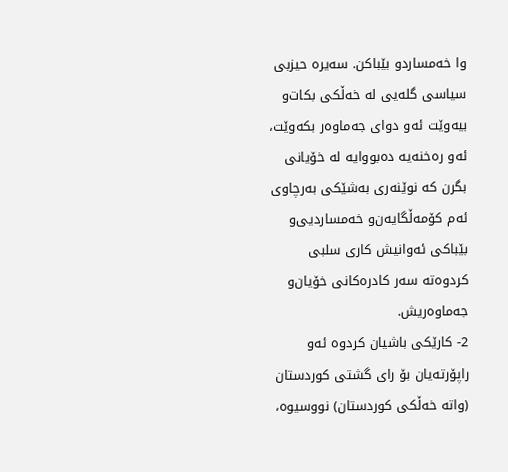وا خه‌مساردو بێباكن. سه‌یره‌ حیزبی‌ سیاسی‌ گله‌یی‌ له‌ خه‌ڵكی‌ بكات‌و بیه‌وێت ئه‌و دوای‌ جه‌ماوه‌ر بكه‌وێت، ئه‌و ره‌خنه‌یه‌ ده‌بو‌وایه‌ له‌ خۆیانی‌ بگرن كه‌ نوێنه‌ری‌ به‌شێكی‌ به‌رچاوی‌ ئه‌م كۆمه‌ڵگایه‌ن‌و خه‌مساردیی‌و بێباكی‌ ئه‌وانیش كاری‌ سلبی‌ كردوه‌ته‌ سه‌ر كادره‌كانی‌ خۆیان‌و جه‌ماوه‌ریش.
2- كارێكی‌ باشیان كردوه‌ ئه‌و راپۆرته‌یان بۆ رای‌ گشتی‌ كوردستان (واته‌ خه‌ڵكی‌ كوردستان) نو‌وسیوه‌،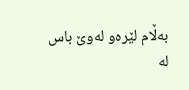به‌ڵام لێره‌و له‌وێ‌ باس له‌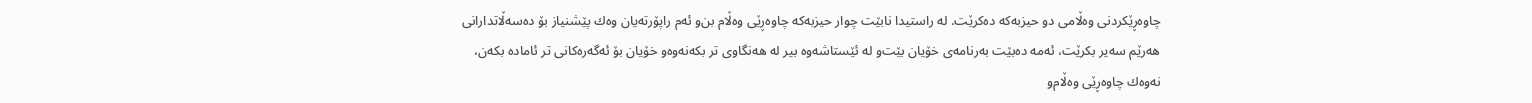چاوه‌ڕێكردنی‌ وه‌ڵامی‌ دو حیزبه‌كه‌ ده‌كرێت. له‌ راستیدا نابێت چوار حیزبه‌كه‌ چاوه‌ڕێی‌ وه‌ڵام بن‌و ئه‌م راپۆرته‌یان وه‌ك پێشنیاز بۆ ده‌سه‌ڵاتدارانی‌ هه‌رێم سه‌یر بكرێت، ئه‌مه‌ ده‌بێت به‌رنامه‌ی‌ خۆیان بێت‌و له‌ ئێستاشه‌وه‌ بیر له‌ هه‌نگاوی‌ تر بكه‌نه‌وه‌و خۆیان بۆ ئه‌گه‌ره‌كانی‌ تر ئاماده‌ بكه‌ن، نه‌وه‌ك چاوه‌ڕێی‌ وه‌ڵام‌و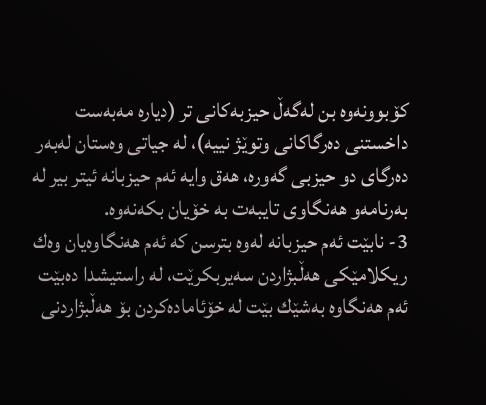كۆبو‌ونه‌وه‌ بن له‌گه‌ڵ‌ حیزبه‌كانی‌ تر (دیاره‌ مه‌به‌ست داخستنی‌ ده‌رگاكانی‌ وتوێژ نییه‌)، له‌ جیاتی‌ وه‌ستان له‌به‌ر ده‌رگای‌ دو حیزبی‌ گه‌وره‌، هه‌ق وایه‌ ئه‌م حیزبانه‌ ئیتر بیر له‌ به‌رنامه‌و هه‌نگاوی‌ تایبه‌ت به‌ خۆیان بكه‌نه‌وه‌.
3- نابێت ئه‌م حیزبانه‌ له‌وه‌ بترسن كه‌ ئه‌م هه‌نگاوه‌یان وه‌ك ریكلامێكی‌ هه‌ڵبژاردن سه‌یربكرێت، له‌ راستیشدا ده‌بێت ئه‌م هه‌نگاوه‌ به‌شێك بێت له‌ خۆئاماده‌كردن بۆ هه‌ڵبژاردنی‌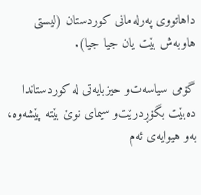داهاتو‌وی‌ په‌رله‌مانی‌ كوردستان (لیستی‌ هاوبه‌ش بێت یان جیا جیا).

گۆمی‌ سیاسه‌ت‌و حیزبایه‌تی‌ له‌ كوردستاندا ده‌بێت بگۆڕدرێت‌و سیمای‌ نوێ‌ بێته‌ پێشه‌وه‌، به‌و هیوایه‌ی‌ ئه‌م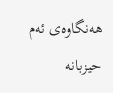هه‌نگاوه‌ی‌ ئه‌م حیزبانه‌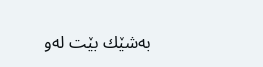به‌شێك بێت له‌و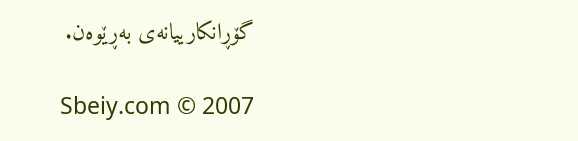گۆڕانكارییانه‌ی‌ به‌ڕێوه‌ن.

Sbeiy.com © 2007